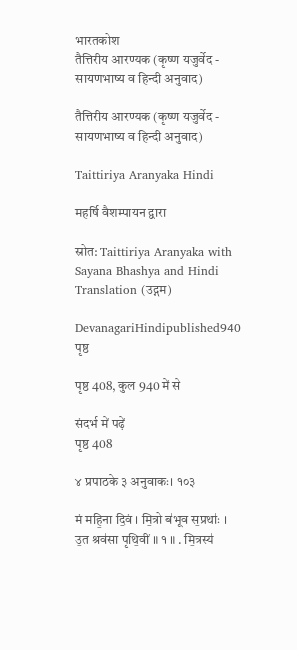भारतकोश
तैत्तिरीय आरण्यक (कृष्ण यजुर्वेद - सायणभाष्य व हिन्दी अनुवाद)

तैत्तिरीय आरण्यक (कृष्ण यजुर्वेद - सायणभाष्य व हिन्दी अनुवाद)

Taittiriya Aranyaka Hindi

महर्षि वैशम्पायन द्वारा

स्रोत: Taittiriya Aranyaka with Sayana Bhashya and Hindi Translation (उद्गम)

DevanagariHindipublished940 पृष्ठ

पृष्ठ 408, कुल 940 में से

संदर्भ में पढ़ें
पृष्ठ 408

४ प्रपाठके ३ अनुवाकः। १०३

मं महि॒ना दि॒वं । मि॒त्रो ब॑भूव स॒प्रथाः॑ । उ॒त श्रव॑सा पृथि॒वीं ॥ १ ॥ . मि॒त्रस्य॑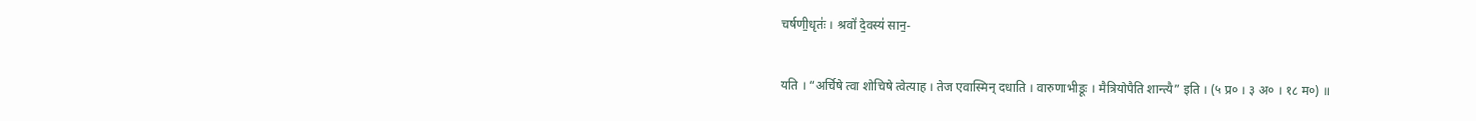चर्षणी॒धृतः॑ । श्रवो॑ दे॒वस्य॑ सान॒-

यति । “अर्चिषे त्वा शोचिषे त्वेत्याह । तेज एवास्मिन् दधाति । वारुणाभीडूः । मैत्रियोपैति शान्त्यै” इति । (५ प्र० । ३ अ० । १८ म०) ॥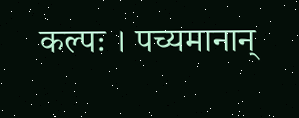कल्पः । पच्यमानान्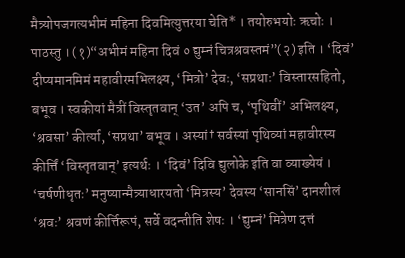मैत्र्योपजगत्यभीमं महिना दिवमित्युत्तरया चेति* । तयोरुभयोः ऋचोः । पाठस्तु । (१)“अभीमं महिना दिवं ० द्युम्नं चित्रश्रवस्तमं”(२) इति । ‘दिवं’ दीप्यमानमिमं महावीरमभिलक्ष्य, ‘मित्रो’ देवः, ‘सप्रथाः’ विस्तारसहितो, बभूव । स्वकीयां मैत्रीं विस्तृतवान् ‘उत’ अपि च, ‘पृथिवीं’ अभिलक्ष्य, ‘श्रवसा’ कीर्त्या, ‘सप्रथा’ बभूव । अस्यां† सर्वस्यां पृथिव्यां महावीरस्य कीर्त्तिं ‘विस्तृतवान्’ इत्यर्थः । ‘दिवं’ दिवि द्युलोके इति वा व्याख्येयं । ‘चर्षणीधृतः’ मनुष्यान्मैत्र्याधारयतो ‘मित्रस्य’ देवस्य ‘सानसिं’ दानशीलं ‘श्रवः’ श्रवणं कीर्त्तिरूपं, सर्वे वदन्तीति शेषः । ‘द्युम्नं’ मित्रेण दत्तं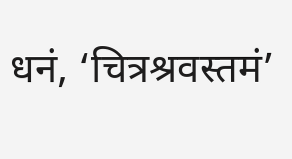धनं, ‘चित्रश्रवस्तमं’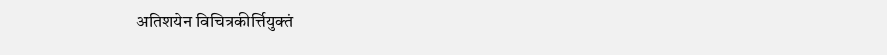अतिशयेन विचित्रकीर्त्तियुक्तं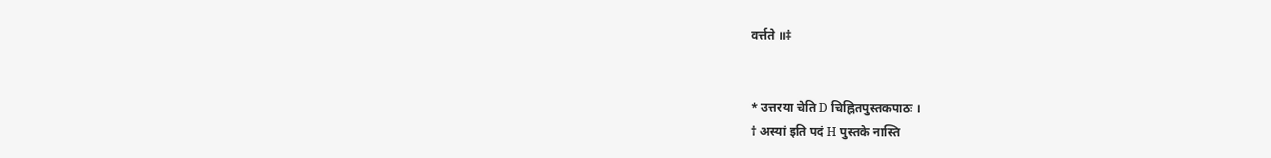वर्त्तते ॥‡


* उत्तरया चेति D चिह्नितपुस्तकपाठः ।
† अस्यां इति पदं H पुस्तके नास्ति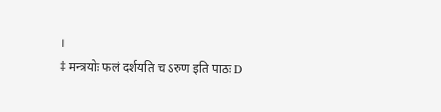।
‡ मन्त्रयोः फलं दर्शयति च ऽरुण इति पाठः D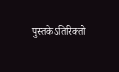पुस्तकेऽतिरिक्तो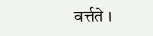वर्त्तते ।